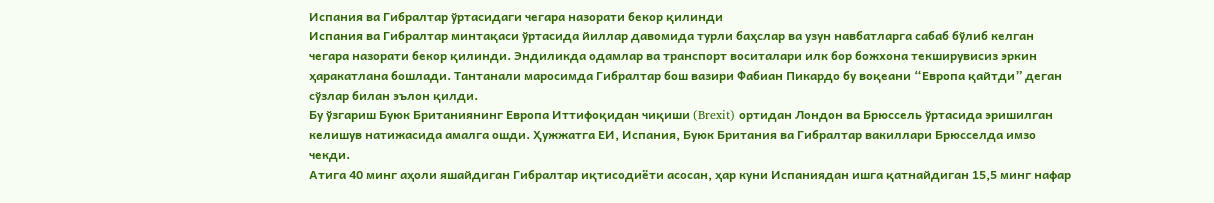Испания ва Гибралтар ўртасидаги чегара назорати бекор қилинди
Испания ва Гибралтар минтақаси ўртасида йиллар давомида турли баҳслар ва узун навбатларга сабаб бўлиб келган чегара назорати бекор қилинди. Эндиликда одамлар ва транспорт воситалари илк бор божхона текширувисиз эркин ҳаракатлана бошлади. Тантанали маросимда Гибралтар бош вазири Фабиан Пикардо бу воқеани “Европа қайтди” деган сўзлар билан эълон қилди.
Бу ўзгариш Буюк Британиянинг Европа Иттифоқидан чиқиши (Brexit) ортидан Лондон ва Брюссель ўртасида эришилган келишув натижасида амалга ошди. Ҳужжатга ЕИ, Испания, Буюк Британия ва Гибралтар вакиллари Брюсселда имзо чекди.
Атига 40 минг аҳоли яшайдиган Гибралтар иқтисодиёти асосан, ҳар куни Испаниядан ишга қатнайдиган 15,5 минг нафар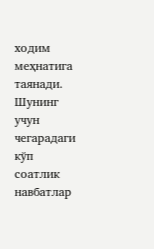ходим меҳнатига таянади. Шунинг учун чегарадаги кўп соатлик навбатлар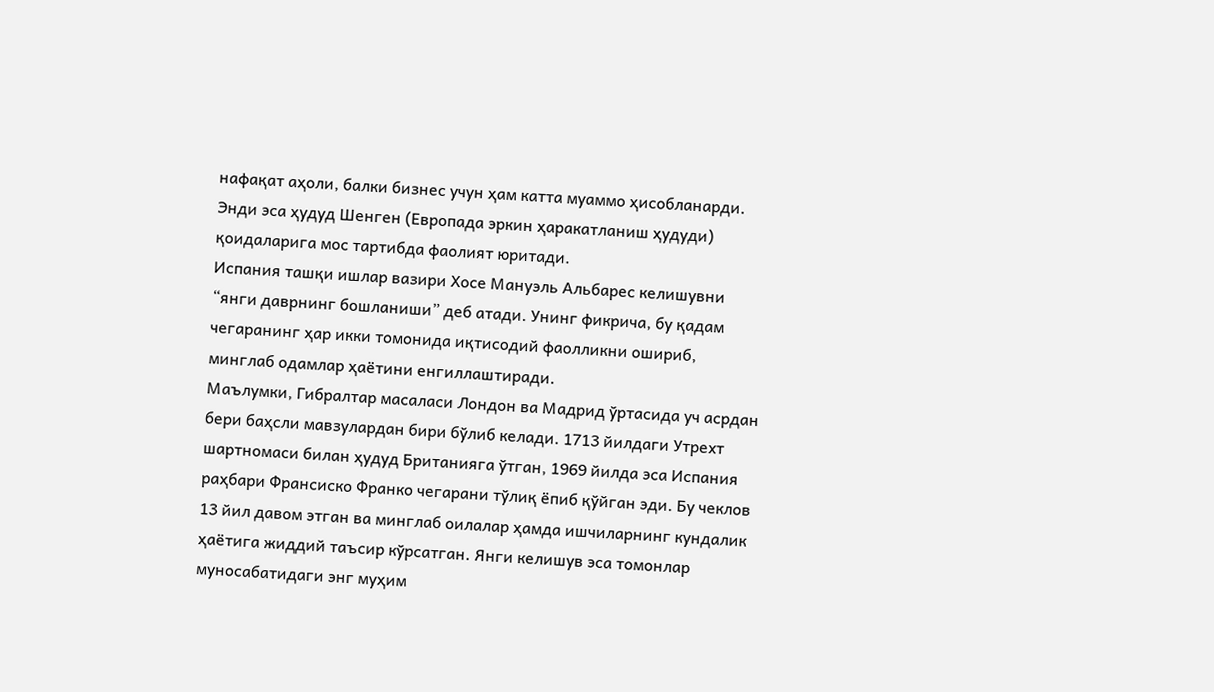нафақат аҳоли, балки бизнес учун ҳам катта муаммо ҳисобланарди. Энди эса ҳудуд Шенген (Европада эркин ҳаракатланиш ҳудуди) қоидаларига мос тартибда фаолият юритади.
Испания ташқи ишлар вазири Хосе Мануэль Альбарес келишувни “янги даврнинг бошланиши” деб атади. Унинг фикрича, бу қадам чегаранинг ҳар икки томонида иқтисодий фаолликни ошириб, минглаб одамлар ҳаётини енгиллаштиради.
Маълумки, Гибралтар масаласи Лондон ва Мадрид ўртасида уч асрдан бери баҳсли мавзулардан бири бўлиб келади. 1713 йилдаги Утрехт шартномаси билан ҳудуд Британияга ўтган, 1969 йилда эса Испания раҳбари Франсиско Франко чегарани тўлиқ ёпиб қўйган эди. Бу чеклов 13 йил давом этган ва минглаб оилалар ҳамда ишчиларнинг кундалик ҳаётига жиддий таъсир кўрсатган. Янги келишув эса томонлар муносабатидаги энг муҳим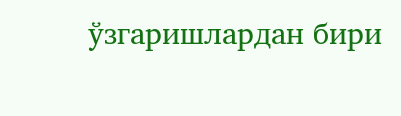ўзгаришлардан бири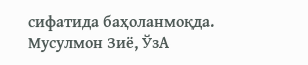сифатида баҳоланмоқда.
Мусулмон Зиё, ЎзА